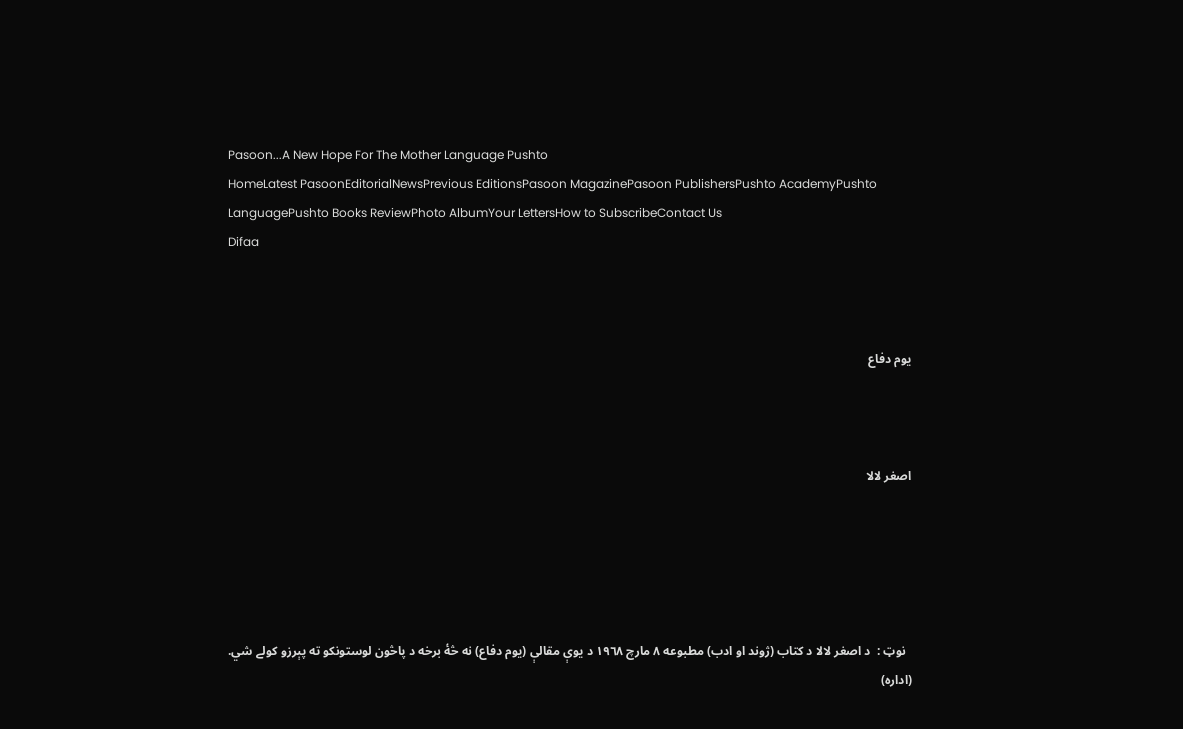Pasoon...A New Hope For The Mother Language Pushto
HomeLatest PasoonEditorialNewsPrevious EditionsPasoon MagazinePasoon PublishersPushto AcademyPushto LanguagePushto Books ReviewPhoto AlbumYour LettersHow to SubscribeContact Us
Difaa



يوم دفاع



اصغر لالا





  نوټ :  د اصغر لالا د کتاب (ژوند او ادب) مطبوعه ٨ مارچ ١٩٦٨ د يوې مقالې (يوم دفاع) نه څۀ برخه د پاڅون لوستونکو ته پېرزو کولے شي.                              (اداره)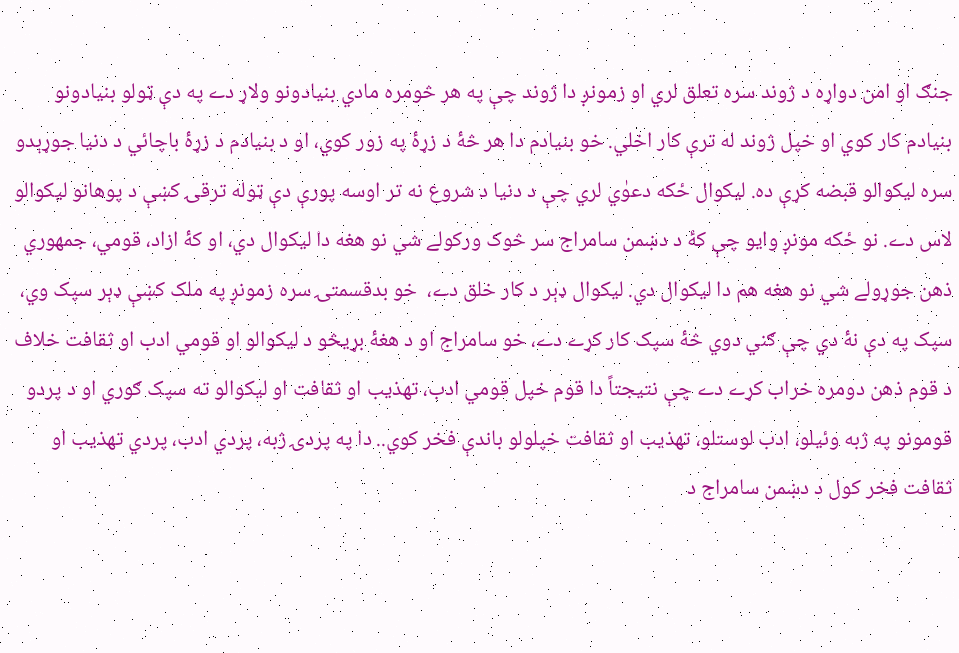جنګ او امن دواړه د ژوند سره تعلق لري او زمونږ دا ژوند چې په هر څومره مادي بنيادونو ولاړ دے په دې ټولو بنيادونو بنيادم کار کوي او خپل ژوند له ترې کار اخلي. خو بنيادم دا هر څۀ د زړۀ په زور کوي، او د بنيادم د زړۀ باچائي د دنيا جوړېدو سره ليکوالو قبضه کړې ده. ليکوال ځکه دعوٰي لري چې د دنيا د شروع نه تر اوسه پورې دې ټوله ترقۍ کښې د پوهانو ليکوالو لاس دے. نو ځکه مونږ وايو چې کۀ د دښمن سامراج سر څوک ورکولے شي نو هغه دا ليکوال دي، او کۀ ازاد، قومي، جمهوري ذهن جوړولے شي نو هغه هم دا ليکوال دي. ليکوال ډېر د کار خلق دے،  خو بدقسمتۍ سره زمونږ په ملک کښې ډېر سپک وي، سپک په دې نۀ دي چې ګني دوي څۀ سپک کار کړے دے، خو سامراج او د هغۀ بړيڅو د ليکوالو او قومي ادب او ثقافت خلاف د قوم ذهن دومره خراب کړے دے چې نتيجتاً دا قوم خپل قومي ادب، تهذيب او ثقافت او ليکوالو ته سپک ګوري او د پردو قومونو په ژبه وئيلو، ادب لوستلو، تهذيب او ثقافت خپلولو باندې فخر کوي.. دا په پردۍ ژبه، پردي ادب، پردي تهذيب او ثقافت فخر کول د دښمن سامراج د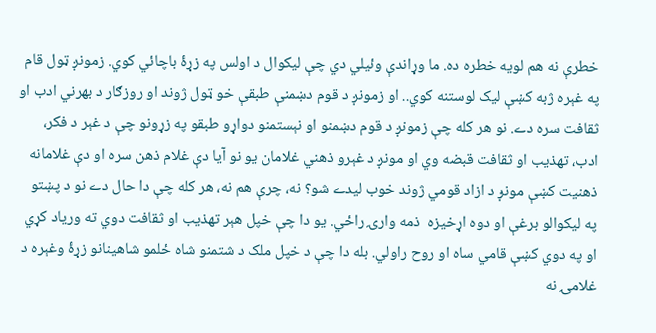خطرې نه هم لويه خطره ده. ما وړاندې وئيلي دي چې ليکوال د اولس په زړۀ باچائي کوي. زمونږ ټول قام په غېره ژبه کښې ليک لوستنه کوي.. او زمونږ د قوم دښمنې طبقې خو ټول ژوند او روزګار د بهرني ادب او ثقافت سره دے. نو هر کله چې زمونږ د قوم دښمنو او نېستمنو دواړو طبقو په زړونو چې د غېر د فکر، ادب، تهذيب او ثقافت قبضه وي او مونږ د غېرو ذهني غلامان يو نو آيا دې غلام ذهن سره او دې غلامانه ذهنيت کښې مونږ د ازاد قومي ژوند خوب ليدے شو؟ نه، چرې هم نه، هر کله چې دا حال دے نو د پښتو په ليکوالو برغې او دوه اړخيزه  ذمه وارۍ راځي. يو دا چې خپل هېر تهذيب او ثقافت دوي ته ورياد کړي او په دوي کښې قامي ساه او روح راولي. بله دا چې د خپل ملک د شتمنو شاه ځلمو شاهينانو زړۀ وغېره د غلامۍ نه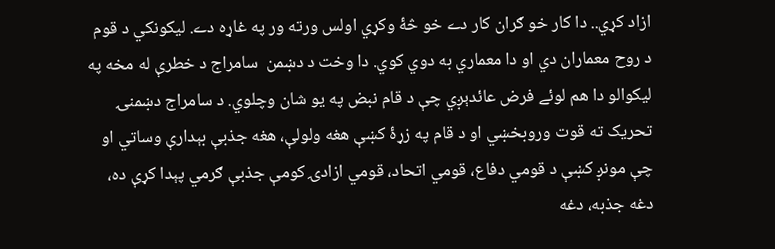ازاد کړي.. دا کار خو ګران کار دے خو څۀ وکړي اولس ورته ور په غاړه دے. ليکونکي د قوم د روح معماران دي او دا معماري به دوي کوي. دا وخت د دښمن  سامراج د خطرې له مخه په ليکوالو دا هم لوئے فرض عائدېږي چې د قام نبض په يو شان وچلوي. د سامراج دښمنۍ تحريک ته قوت وروبخښي او د قام په زړۀ کښې هغه ولولې، هغه جذبې بېدارې وساتي او چې مونږ کښې د قومي دفاع، قومي اتحاد، قومي ازادۍ کومې جذبې ګرمي پېدا کړې ده، دغه جذبه، دغه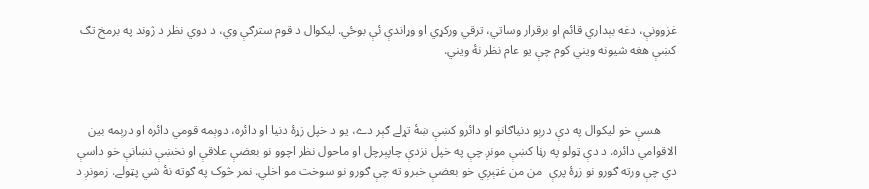غزوونې، دغه بېداري قائم او برقرار وساتي، ترقي ورکړي او وړاندې ئې بوځي. ليکوال د قوم سترګې وي، د دوي نظر د ژوند په برمخ تګ کښې هغه شيونه ويني کوم چې يو عام نظر نۀ ويني.



     هسې خو ليکوال په دې درېو دنياګانو او دائرو کښې ښۀ تړلے ګېر دے، يو د خپل زړۀ دنيا او دائره، دوېمه قومي دائره او درېمه بين الاقوامي دائره. د دې ټولو په رڼا کښې مونږ چې په خپل نزدې چاپېرچل او ماحول نظر اچوو نو بعضې علاقې او نخښې نښانې خو داسې دي چې ورته ګورو نو زړۀ پرې  من من غټېږي خو بعضې خبرو ته چې ګورو نو سوخت مو اخلي. نمر څوک په ګوته نۀ شي پټولے. زمونږ د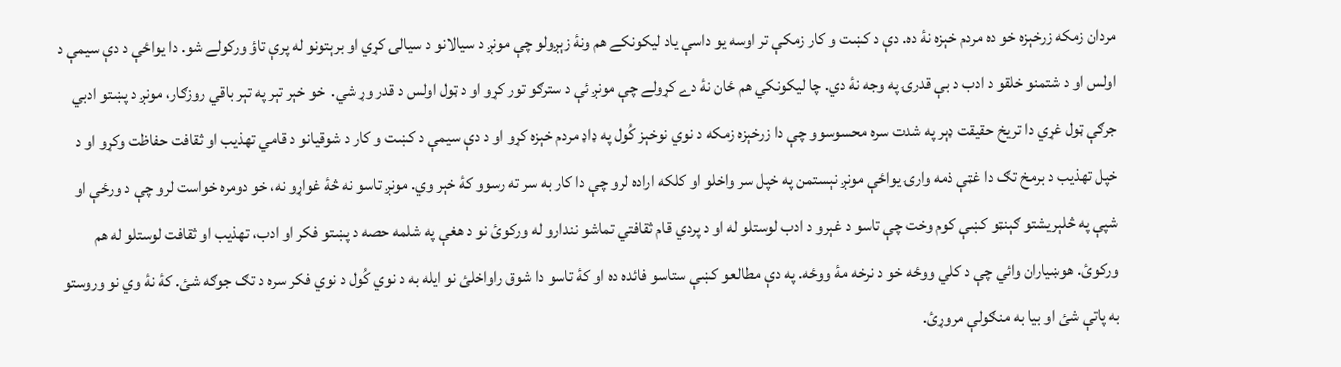مردان زمکه زرخېزه خو ده مردم خېزه نۀ ده. دې د کښت و کار زمکې تر اوسه يو داسې ياد ليکونکے هم ونۀ زېږولو چې مونږ د سيالانو د سيالۍ کړي او برېتونو له پرې تاؤ ورکولے شو. دا يواځې د دې سيمې د اولس او د شتمنو خلقو د ادب د بې قدرۍ په وجه نۀ دي. چا ليکونکي هم ځان نۀ دے کړولے چې مونږ ئې د سترګو تور کړو او د ټول اولس د قدر وړ شي.  خو خېر تېر په تېر باقي روزګار، مونږ د پښتو ادبي جرګې ټول غړي دا تريخ حقيقت ډېر په شدت سره محسوسوو چې دا زرخېزه زمکه د نوي نوخېز کُول په ډاډ مردم خېزه کړو او د دې سيمې د کښت و کار د شوقيانو د قامي تهذيب او ثقافت حفاظت وکړو او د خپل تهذيب د برمخ تګ دا غټې ذمه وارۍ يواځې مونږ نېستمن په خپل سر واخلو او کلکه اراده لرو چې دا کار به سر ته رسوو کۀ خېر وي. مونږ تاسو نه څۀ غواړو نه، خو دومره خواست لرو چې د ورځې او شپې په څلېريشتو ګېنټو کښې کوم وخت چې تاسو د غېرو د ادب لوستلو له او د پردي قام ثقافتي تماشو نندارو له ورکوئ نو د هغې په شلمه حصه د پښتو فکر او ادب، تهذيب او ثقافت لوستلو له هم ورکوئ. هوښياران وائي چې د کلي ووځه خو د نرخه مۀ ووځه. په دې مطالعو کښې ستاسو فائده ده او کۀ تاسو دا شوق راواخلئ نو ايله به د نوي کُول د نوي فکر سره د تګ جوګه شئ. کۀ نۀ وي نو وروستو به پاتې شئ او بيا به منګولې مروړئ.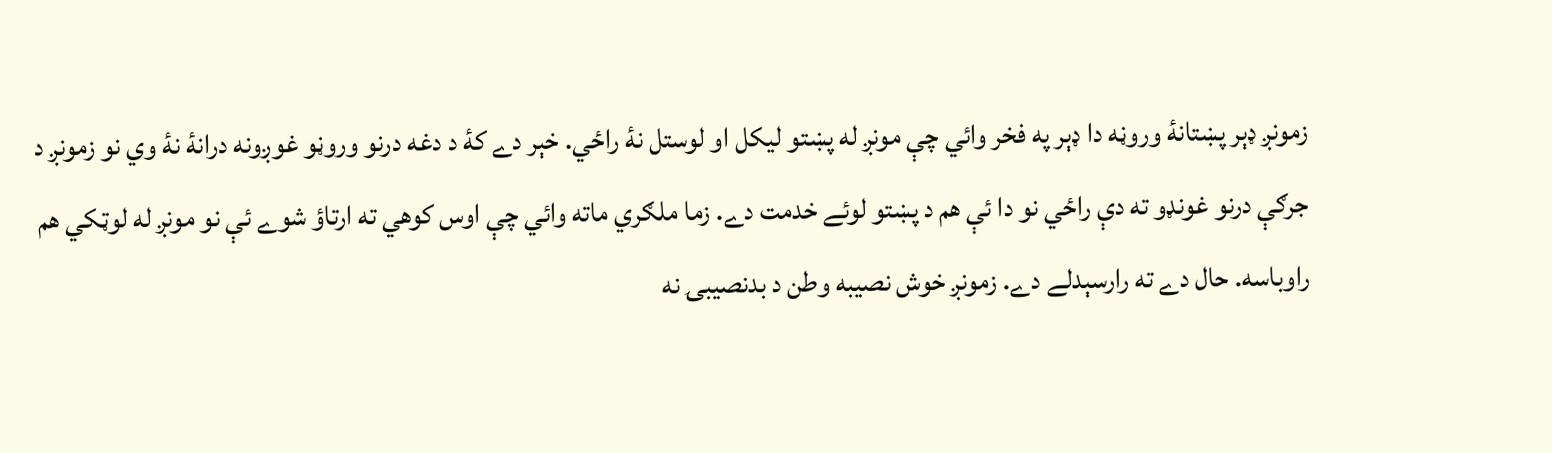زمونږ ډېر پښتانۀ وروڼه دا ډېر په فخر وائي چې مونږ له پښتو ليکل او لوستل نۀ راځي. خېر دے کۀ د دغه درنو وروڼو غوږونه درانۀ نۀ وي نو زمونږ د جرګې درنو غونډو ته دې راځي نو دا ئې هم د پښتو لوئے خدمت دے. زما ملګري ماته وائي چې اوس کوهي ته ارتاؤ شوے ئې نو مونږ له لوټکي هم راوباسه. حال دے ته رارسېدلے دے. زمونږ خوش نصيبه وطن د بدنصيبۍ نه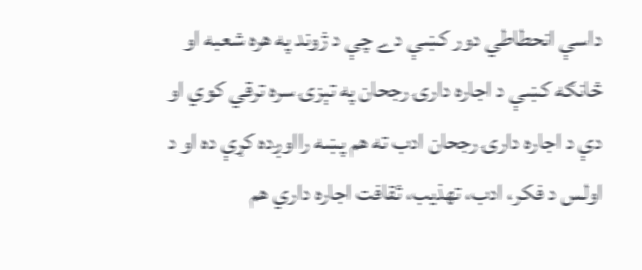داسې انحطاطي دور کښې دے چې د ژوند په هره شعبه او څانګه کښې د اجاره دارۍ رجحان په تېزۍ سره ترقي کوي او دې د اجاره دارۍ رجحان ادب ته هم پښه رااوږده کړې ده او د اولس د فکر، ادب، تهذيب، ثقافت اجاره داري هم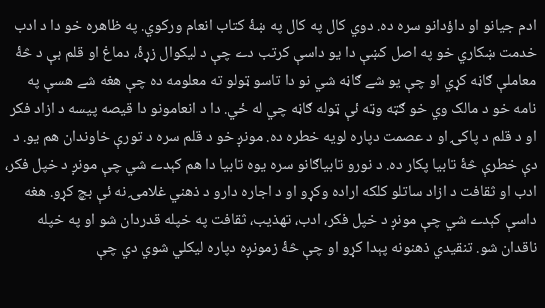ادم جيانو او داؤدانو سره ده. دوي کال په کال په ښۀ کتاب انعام ورکوي. په ظاهره خو دا د ادب خدمت ښکاري خو په اصل کښې دا يو داسې کرتب دے چې د ليکوال زړۀ، دماغ او قلم بې د څۀ معاملې ګاڼه کړي او چې يو شے ګاڼه شي نو دا تاسو ټولو ته معلومه ده چې هغه شے هسې په نامه خو د مالک وي خو ګټه وټه ئې ټوله ګاڼه چي له ځي. دا د انعامونو دا قيصه پيسه د ازاد فکر او د قلم د پاکۍ او د عصمت دپاره لويه خطره ده. مونږ خو د قلم سره د تورې خاوندان هم يو. د دې خطرې څۀ تابيا پکار ده. د نورو تابياګانو سره يوه تابيا دا هم کېدے شي چې مونږ د خپل فکر، ادب او ثقافت د ازاد ساتلو کلکه اراده وکړو او د اجاره دارو د ذهني غلامۍ نه ئې بچ کړو. هغه داسې کېدے شي چې مونږ د خپل فکر، ادب، تهذيب، ثقافت په خپله قدردان شو او په خپله ناقدان شو. تنقيدي ذهنونه پېدا کړو او چې څۀ زمونږه دپاره ليکلي شوي دي چې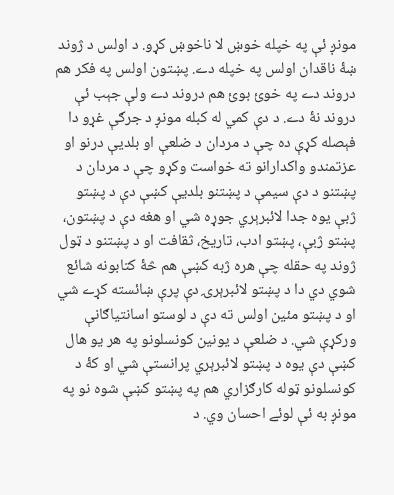مونږ ئې په خپله خوښ لا ناخوښ کړو. د اولس د ژوند ښۀ ناقدان اولس په خپله دے. پښتون اولس په فکر هم دروند دے په خوئ بوئ هم دروند دے ولې جېب ئې دروند نۀ دے. د دې کمي له کبله مونږ د جرګې غړو دا فېصله کړې ده چې د مردان د ضلعې او بلديې درنو او عزتمندو واکدارانو ته خواست وکړو چې د مردان د پښتنو د دې سيمې د پښتنو بلديې کښې دې د پښتو ژبې يوه جدا لائبرېري جوړه شي او هغه دې د پښتون، پښتو ژبې، پښتو ادب، تاريخ، ثقافت او د پښتنو د ټول ژوند په حقله چې هره ژبه کښې هم څۀ کتابونه شائع شوي دي دا د پښتو لائبرېرۍ دې پرې ښائسته کړے شي او د پښتو مئين اولس ته دې د لوستو اسانتياګانې ورکړې شي. د ضلعې د يونين کونسلونو په هر يو هال کښې دې يوه د پښتو لائبرېري پرانستې شي او کۀ د کونسلونو ټوله کارګزاري هم په پښتو کښې شوه نو په مونږ به ئې لوئے احسان وي. د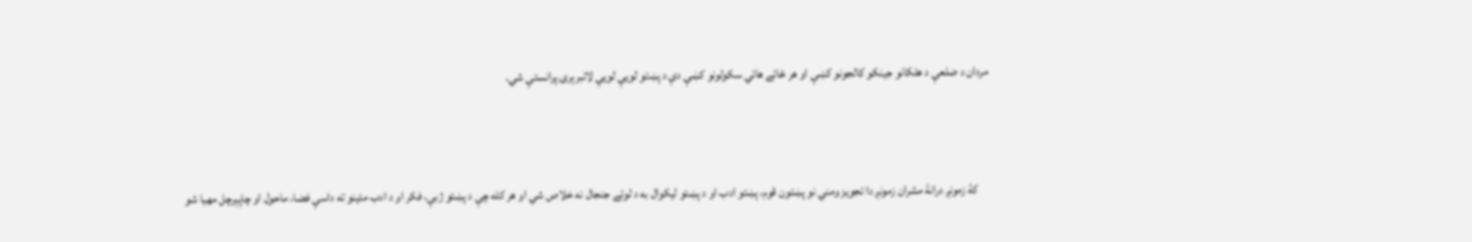مردان د ضلعې د هلکانو جينکو کالجونو کښې او هر ځائے هائي سکولونو کښې دې د پښتو لويې لويې لائبرېرۍ پرانستې شي.



     کۀ زمونږ درانۀ مشران زمونږ دا تجويز ومني نو پښتون قوم، پښتو ادب او د پښتو ليکوال به د لوئے جنجال نه خلاص شي او هر کله چې د پښتو ژبې، فکر او د ادب مئينو ته داسې فضا، ماحول او چاپېرچل مهيا شو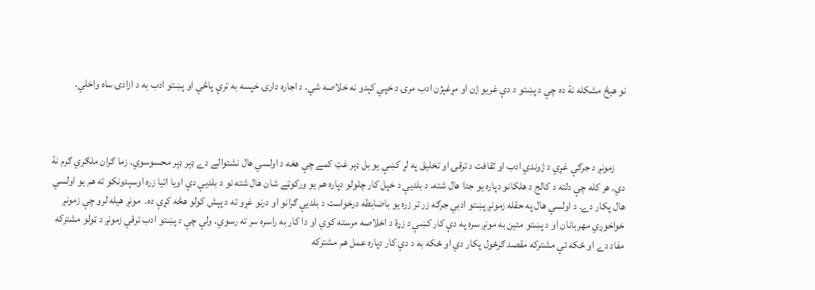نو هيڅ مشکله نۀ ده چې د پښتو د دې غريو ژن او مړغېژن ادب مرۍ د خپي کېدو نه خلاصه شي. د اجاره دارۍ خپسه به ترې پاڅي او پښتو ادب به د ازادۍ ساه واخلي.



     زمونږ د جرګې غړي د ژوندي ادب او ثقافت د ترقۍ او تخليق په لړ کښې يو بل ډېر غټ کمے چې هغه د اولسي هال نشتوالے دے ډېر ډېر محسوسوي. زما ګران ملګري ګرم نۀ دي. هر کله چې دلته د کالج د هلکانو دپاره يو جدا هال شته، د بلديې د خپل کار چلولو دپاره هم يو ورکوټے شان هال شته نو د بلديې دې اويا اتيا زره اوسېدونکو ته هم يو اولسي هال پکار دے. د اولسي هال په حقله زمونږ پښتو ادبي جرګه زر تر زره يو باضابطه درخواست د بلديې ګرانو او درنو غړو ته د پېش کولو هڅه کړې ده.  مونږ هيله لرو چې زمونږ خواخوږي مهربانان او د پښتو مئين به مونږ سره په دې کار کښې د زړۀ د اخلاصه مرسته کوي او دا کار به راسره سر ته رسوي. ولې چې د پښتو ادب ترقي زمونږ د ټولو مشترکه مفاد دے او ځکه ئې مشترکه مقصد ګرځول پکار دي او ځکه به د دې کار دپاره عمل هم مشترکه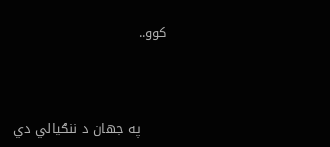کوو..



      په جهان د ننګيالي دي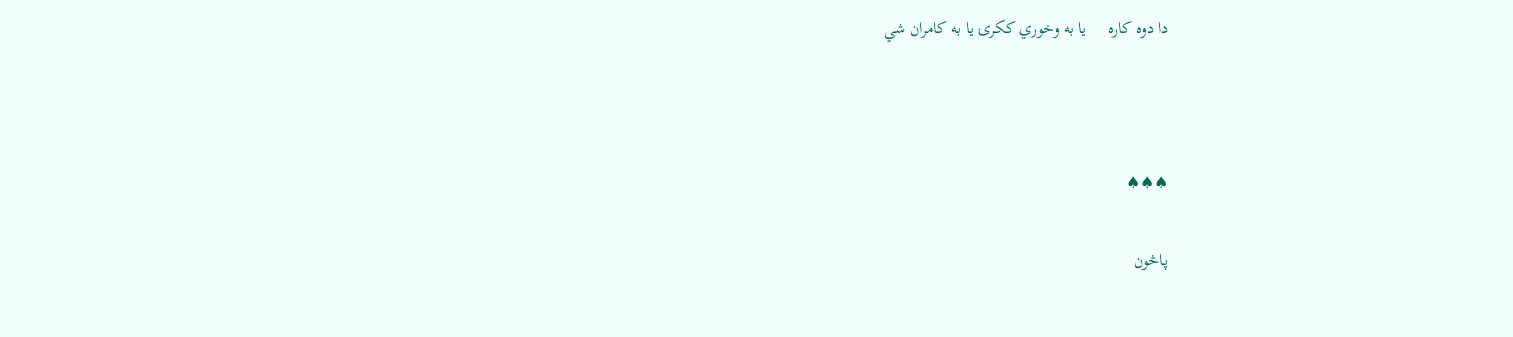دا دوه کاره     يا به وخوري ککرۍ يا به کامران شي



♠♠♠

پاڅون